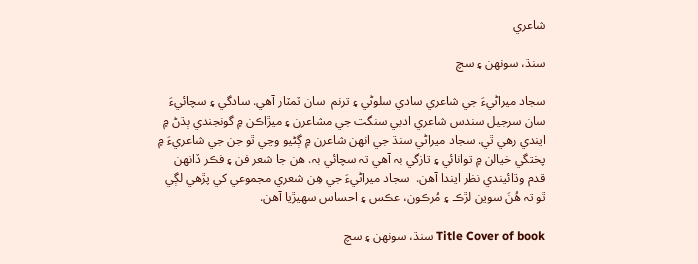شاعري

سنڌ، سونھن ۽ سچ

سجاد ميراڻيءَ جي شاعري سادي سلوڻي ۽ ترنم  سان ٽمٽار آهي. سادگي ۽ سچائيءَ سان سرجيل سندس شاعري ادبي سنگت جي مشاعرن ۽ ميڙاڪن ۾ گونجندي ٻڌڻ ۾ ايندي رهي ٿي. سجاد ميراڻي سنڌ جي انھن شاعرن ۾ ڳڻيو وڃي ٿو جن جي شاعريءَ ۾ پختگي خيالن ۾ توانائي ۽ تازگي بہ آهي تہ سچائي بہ. هن جا شعر فن ۽ فڪر ڏانھن قدم وڌائيندي نظر ايندا آهن.  سجاد ميراڻيءَ جي هِن شعري مجموعي کي پڙھي لڳي ٿو تہ هُنَ سوين لڙڪ ۽ مُرڪون، عڪس ۽ احساس سھيڙيا آهن.

Title Cover of book سنڌ، سونھن ۽ سچ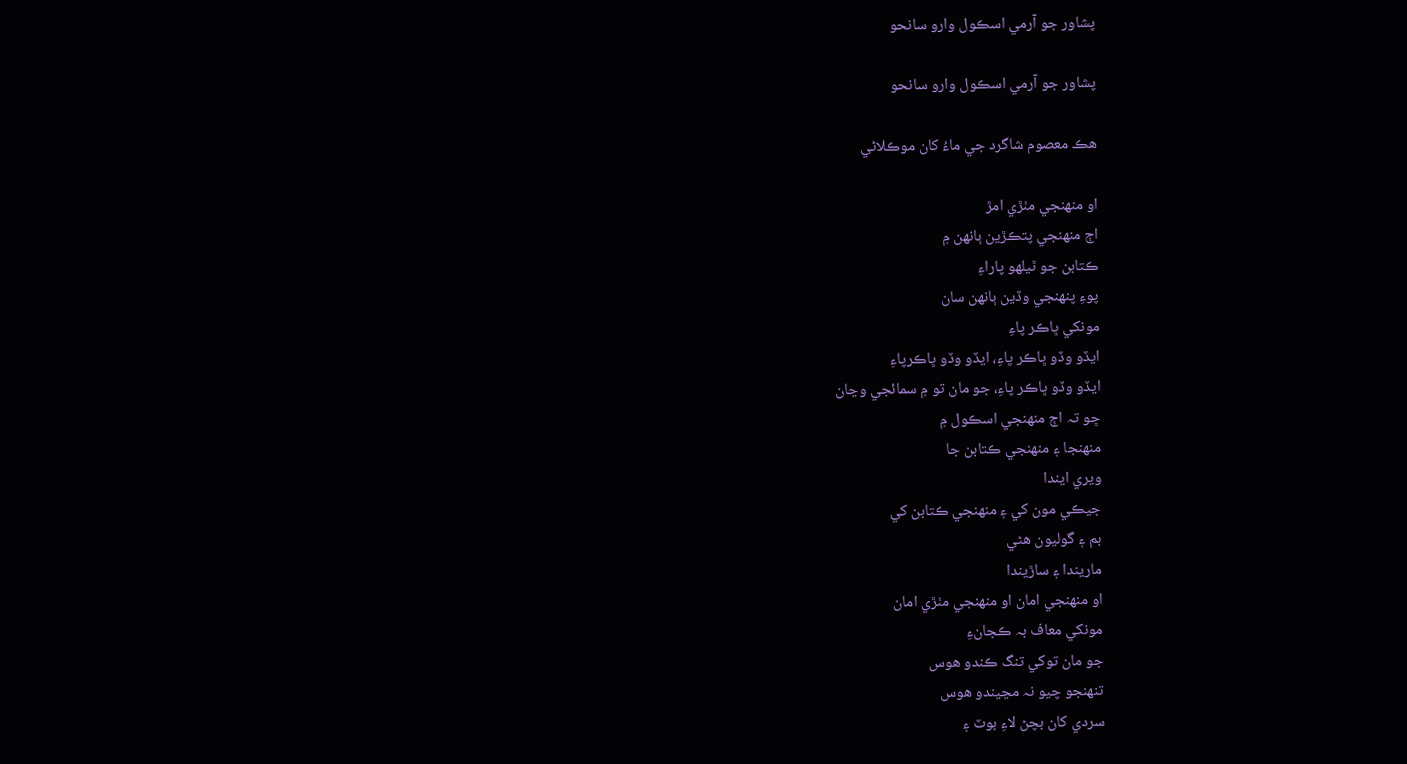پشاور جو آرمي اسڪول وارو سانحو

پشاور جو آرمي اسڪول وارو سانحو

هڪ معصوم شاگرد جي ماءُ کان موڪلاڻي

او منھنجي مٺڙي امڙ
اڄ منھنجي پتڪڙين ٻانھن ۾
ڪتابن جو ٿيلهو پاراءِ
پوءِ پنھنجي وڏين ٻانھن سان
مونکي ڀاڪر پاءِ
ايڏو وڏو ڀاڪر پاءِ، ايڏو وڏو ڀاڪرپاءِ
ايڏو وڏو ڀاڪر پاءِ، جو مان تو ۾ سمائجي وڃان
ڇو تہ اڄ منھنجي اسڪول ۾
منھنجا ۽ منھنجي ڪتابن جا
ويري ايندا
جيڪي مون کي ۽ منھنجي ڪتابن کي
بم ۽ گوليون هڻي
ماريندا ۽ ساڙيندا
او منھنجي امان او منھنجي مٺڙي امان
مونکي معاف بہ ڪجانءِ
جو مان توکي تنگ ڪندو هوس
تنھنجو چيو نہ مڃيندو هوس
سردي کان بچڻ لاءِ بوٽ ۽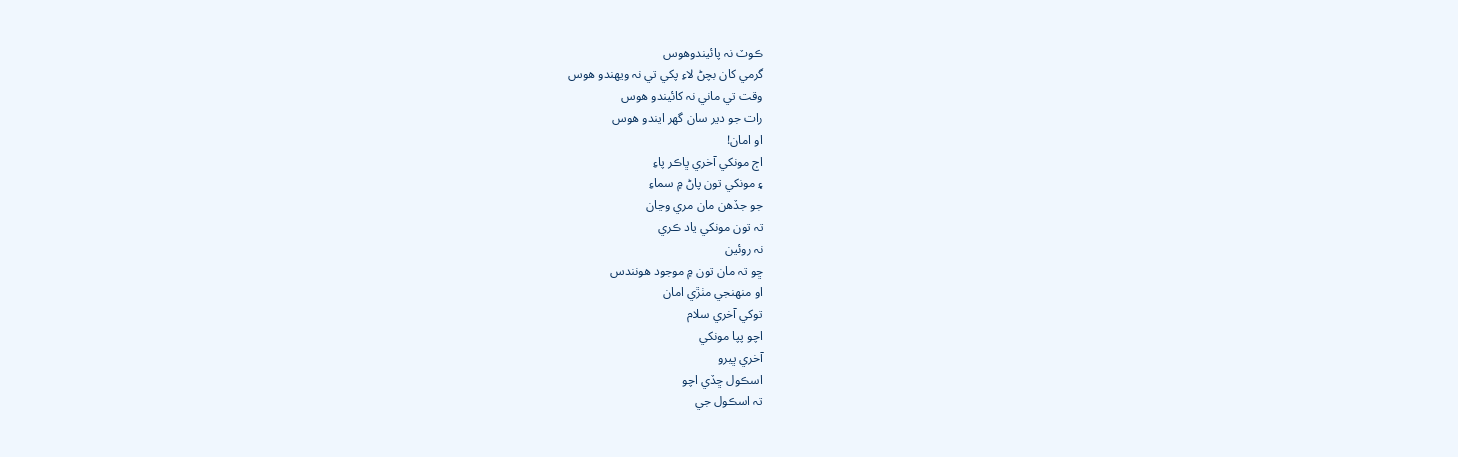ڪوٽ نہ پائيندوهوس
گرمي کان بچڻ لاءِ پکي تي نہ ويھندو هوس
وقت تي ماني نہ کائيندو هوس
رات جو دير سان گهر ايندو هوس
او امان!
اڄ مونکي آخري ڀاڪر پاءِ
۽ مونکي تون پاڻ ۾ سماءِ
جو جڏهن مان مري وڃان
تہ تون مونکي ياد ڪري
نہ روئين
ڇو تہ مان تون ۾ موجود هونندس
او منھنجي مٺڙي امان
توکي آخري سلام
اچو پپا مونکي
آخري ڀيرو
اسڪول ڇڏي اچو
تہ اسڪول جي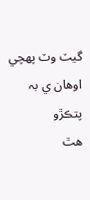گيٽ وٽ پهچي
اوهان ي بہ پتڪڙو
هٿ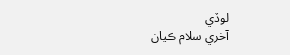لوڏي
آخري سلام ڪيان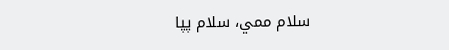سلام ممي، سلام پپا